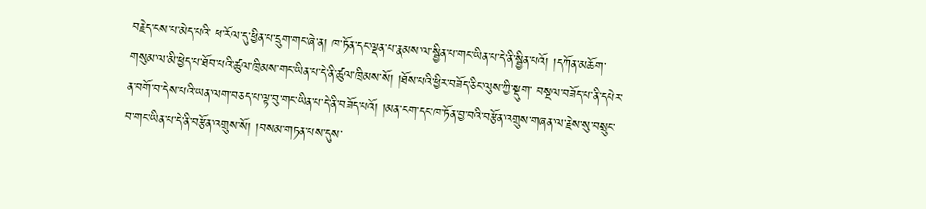བརྗེད་ངས་པ་མེད་པའི་ ཕ་རོལ་དུ་ཕྱིན་པ་དྲུག་གང་ཞེ་ན། ཁ་ཏོན་དང་ལྡན་པ་རྣམས་ལ་སྦྱིན་པ་གང་ཡིན་པ་དེ་ནི་སྦྱིན་པའོ། །དཀོན་མཆོག་གསུམ་ལ་མི་ཕྱེད་པ་ཐོབ་པའི་ཚུལ་ཁྲིམས་གང་ཡིན་པ་དེ་ནི་ཚུལ་ཁྲིམས་སོ། །ཐོས་པའི་ཕྱིར་བཟོད་ཅིང་ལུས་ཀྱི་སྡུག་ བསྔལ་བཟོད་པ་ནི་དཔེར་ན་བགོ་བ་དེས་པའི་ཡན་ལག་བཅད་པ་ལྟ་བུ་གང་ཡིན་པ་དེ་ནི་བཟོད་པའོ། །མན་ངག་དང་ཁ་ཏོན་བྱ་བའི་བརྩོན་འགྲུས་གཞན་ལ་རྗེས་སུ་བསྲུང་བ་གང་ཡིན་པ་དེ་ནི་བརྩོན་འགྲུས་སོ། །བསམ་གཏན་པས་དུས་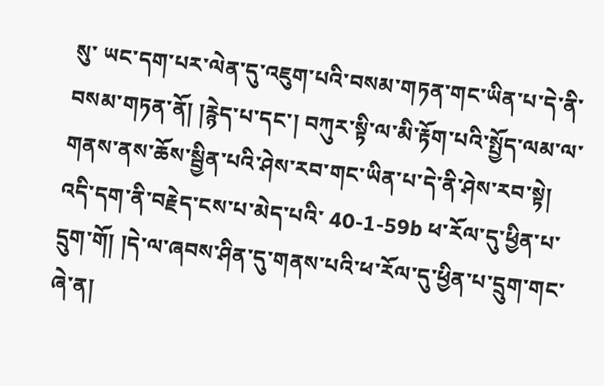སུ་ ཡང་དག་པར་ལེན་དུ་འཇུག་པའི་བསམ་གཏན་གང་ཡིན་པ་དེ་ནི་བསམ་གཏན་ནོ། །རྙེད་པ་དང་། བཀུར་སྟི་ལ་མི་རྟོག་པའི་སྤྱོད་ལམ་ལ་གནས་ནས་ཆོས་སྦྱིན་པའི་ཤེས་རབ་གང་ཡིན་པ་དེ་ནི་ཤེས་རབ་སྟེ། འདི་དག་ནི་བརྗེད་ངས་པ་མེད་པའི་ 40-1-59b ཕ་རོལ་དུ་ཕྱིན་པ་དྲུག་གོ། །དེ་ལ་ཞབས་ཤིན་དུ་གནས་པའི་ཕ་རོལ་དུ་ཕྱིན་པ་དྲུག་གང་ཞེ་ན།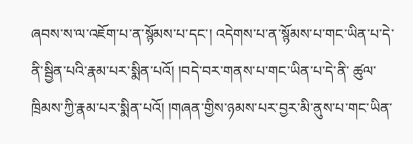ཞབས་ས་ལ་འཇོག་པ་ན་སྙོམས་པ་དང་། འདེགས་པ་ན་སྙོམས་པ་གང་ཡིན་པ་དེ་ནི་སྦྱིན་པའི་རྣམ་པར་སྨིན་པའོ། །བདེ་བར་གནས་པ་གང་ཡིན་པ་དེ་ནི་ ཚུལ་ཁྲིམས་ཀྱི་རྣམ་པར་སྨིན་པའོ། །གཞན་གྱིས་ཉམས་པར་བྱར་མི་ནུས་པ་གང་ཡིན་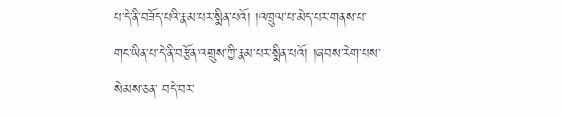པ་དེ་ནི་བཟོད་པའི་རྣམ་པར་སྨིན་པའོ། །འཁྲུལ་པ་མེད་པར་གནས་པ་གང་ཡིན་པ་དེ་ནི་བརྩོན་འགྲུས་ཀྱི་རྣམ་པར་སྨིན་པའོ། །ཞབས་རེག་པས་སེམས་ཅན་ བདེ་བར་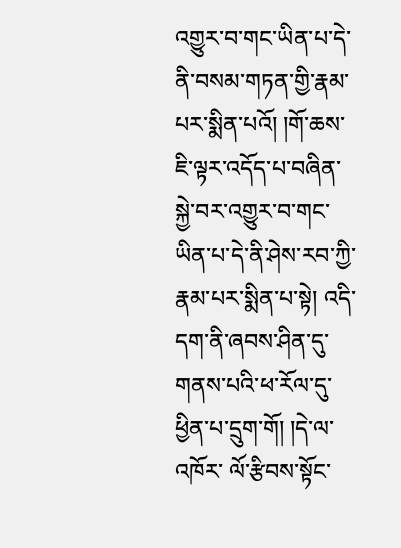འགྱུར་བ་གང་ཡིན་པ་དེ་ནི་བསམ་གཏན་གྱི་རྣམ་པར་སྨིན་པའོ། །གོ་ཆས་ཇི་ལྟར་འདོད་པ་བཞིན་སྐྱེ་བར་འགྱུར་བ་གང་ཡིན་པ་དེ་ནི་ཤེས་རབ་ཀྱི་རྣམ་པར་སྨིན་པ་སྟེ། འདི་དག་ནི་ཞབས་ཤིན་དུ་གནས་པའི་ཕ་རོལ་དུ་ཕྱིན་པ་དྲུག་གོ། །དེ་ལ་འཁོར་ ལོ་རྩིབས་སྟོང་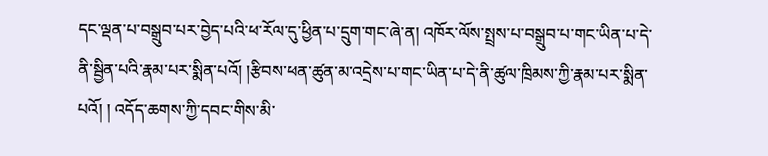དང་ལྡན་པ་བསྒྲུབ་པར་བྱེད་པའི་ཕ་རོལ་དུ་ཕྱིན་པ་དྲུག་གང་ཞེ་ན། འཁོར་ལོས་སྤྲས་པ་བསྒྲུབ་པ་གང་ཡིན་པ་དེ་ནི་སྦྱིན་པའི་རྣམ་པར་སྨིན་པའོ། །རྩིབས་ཕན་ཚུན་མ་འདྲེས་པ་གང་ཡིན་པ་དེ་ནི་ཚུལ་ཁྲིམས་ཀྱི་རྣམ་པར་སྨིན་པའོ། ། འདོད་ཆགས་ཀྱི་དབང་གིས་མི་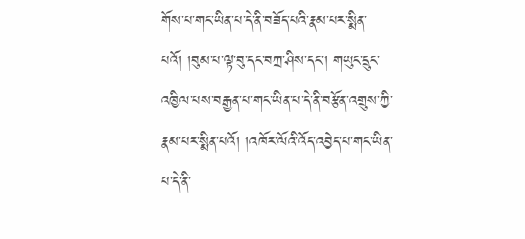གོས་པ་གང་ཡིན་པ་དེ་ནི་བཟོད་པའི་རྣམ་པར་སྨིན་པའོ། །བུམ་པ་ལྟ་བུ་དང་བཀྲ་ཤིས་དང་། གཡུང་དྲུང་འཁྱིལ་པས་བརྒྱན་པ་གང་ཡིན་པ་དེ་ནི་བརྩོན་འགྲུས་ཀྱི་རྣམ་པར་སྨིན་པའོ། །འཁོར་ལོའི་འོད་འབྱེད་པ་གང་ཡིན་ པ་དེ་ནི་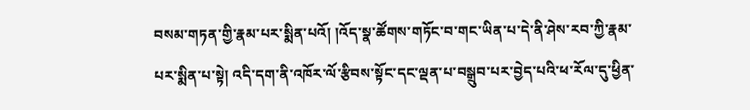བསམ་གཏན་གྱི་རྣམ་པར་སྨིན་པའོ། །འོད་སྣ་ཚོགས་གཏོང་བ་གང་ཡིན་པ་དེ་ནི་ཤེས་རབ་ཀྱི་རྣམ་པར་སྨིན་པ་སྟེ། འདི་དག་ནི་འཁོར་ལོ་རྩིབས་སྟོང་དང་ལྡན་པ་བསྒྲུབ་པར་བྱེད་པའི་ཕ་རོལ་དུ་ཕྱིན་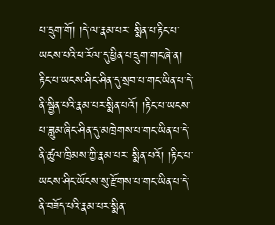པ་དྲུག་གོ། །དེ་ལ་རྣམ་པར་ སྨིན་པ་རྟིང་པ་ཡངས་པའི་ཕ་རོལ་དུ་ཕྱིན་པ་དྲུག་གང་ཞེ་ན། རྟིང་པ་ཡངས་ཤིང་ཤིན་དུ་སྲབ་པ་གང་ཡིན་པ་དེ་ནི་སྦྱིན་པའི་རྣམ་པར་སྨིན་པའོ། །རྟིང་པ་ཡངས་པ་ཟླུམ་ཞིང་ཤིན་དུ་མཁྲེགས་པ་གང་ཡིན་པ་དེ་ནི་ཚུལ་ཁྲིམས་ཀྱི་རྣམ་པར་ སྨིན་པའོ། །རྟིང་པ་ཡངས་ཤིང་ཡོངས་སུ་རྫོགས་པ་གང་ཡིན་པ་དེ་ནི་བཟོད་པའི་རྣམ་པར་སྨིན་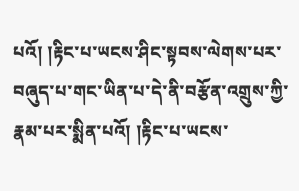པའོ། །རྟིང་པ་ཡངས་ཤིང་སྟབས་ལེགས་པར་བཞུད་པ་གང་ཡིན་པ་དེ་ནི་བརྩོན་འགྲུས་ཀྱི་རྣམ་པར་སྨིན་པའོ། །རྟིང་པ་ཡངས་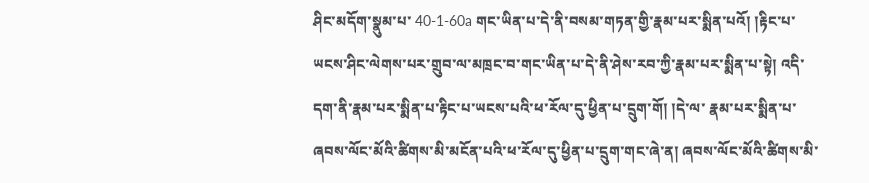ཤིང་མདོག་སྣུམ་པ་ 40-1-60a གང་ཡིན་པ་དེ་ནི་བསམ་གཏན་གྱི་རྣམ་པར་སྨིན་པའོ། །རྟིང་པ་ཡངས་ཤིང་ལེགས་པར་གྲུབ་ལ་མཁྲང་བ་གང་ཡིན་པ་དེ་ནི་ཤེས་རབ་ཀྱི་རྣམ་པར་སྨིན་པ་སྟེ། འདི་དག་ནི་རྣམ་པར་སྨིན་པ་རྟིང་པ་ཡངས་པའི་ཕ་རོལ་དུ་ཕྱིན་པ་དྲུག་གོ། །དེ་ལ་ རྣམ་པར་སྨིན་པ་ཞབས་ལོང་མོའི་ཚིགས་མི་མངོན་པའི་ཕ་རོལ་དུ་ཕྱིན་པ་དྲུག་གང་ཞེ་ན། ཞབས་ལོང་མོའི་ཚིགས་མི་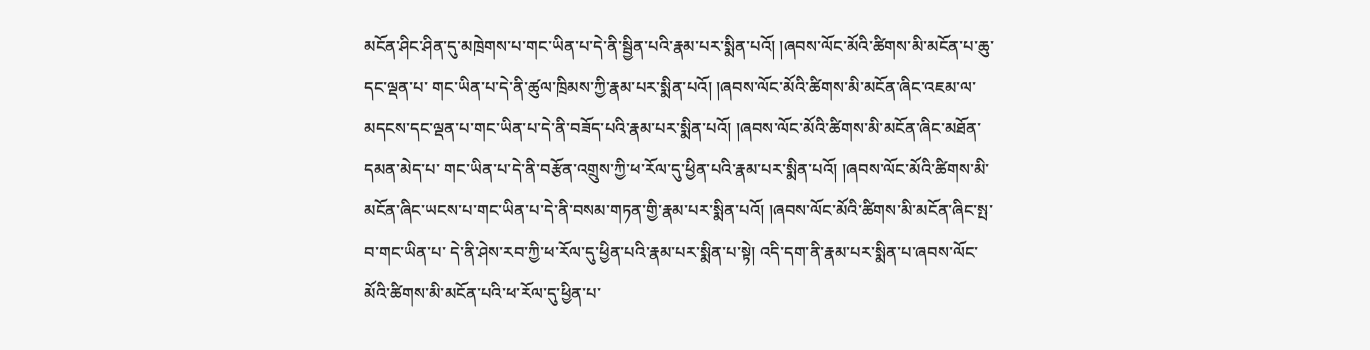མངོན་ཤིང་ཤིན་དུ་མཁྲེགས་པ་གང་ཡིན་པ་དེ་ནི་སྦྱིན་པའི་རྣམ་པར་སྨིན་པའོ། །ཞབས་ལོང་མོའི་ཚིགས་མི་མངོན་པ་ཆུ་དང་ལྡན་པ་ གང་ཡིན་པ་དེ་ནི་ཚུལ་ཁྲིམས་ཀྱི་རྣམ་པར་སྨིན་པའོ། །ཞབས་ལོང་མོའི་ཚིགས་མི་མངོན་ཞིང་འཇམ་ལ་མདངས་དང་ལྡན་པ་གང་ཡིན་པ་དེ་ནི་བཟོད་པའི་རྣམ་པར་སྨིན་པའོ། །ཞབས་ལོང་མོའི་ཚིགས་མི་མངོན་ཞིང་མཐོན་དམན་མེད་པ་ གང་ཡིན་པ་དེ་ནི་བརྩོན་འགྲུས་ཀྱི་ཕ་རོལ་དུ་ཕྱིན་པའི་རྣམ་པར་སྨིན་པའོ། །ཞབས་ལོང་མོའི་ཚིགས་མི་མངོན་ཞིང་ཡངས་པ་གང་ཡིན་པ་དེ་ནི་བསམ་གཏན་གྱི་རྣམ་པར་སྨིན་པའོ། །ཞབས་ལོང་མོའི་ཚིགས་མི་མངོན་ཞིང་སྤ་བ་གང་ཡིན་པ་ དེ་ནི་ཤེས་རབ་ཀྱི་ཕ་རོལ་དུ་ཕྱིན་པའི་རྣམ་པར་སྨིན་པ་སྟེ། འདི་དག་ནི་རྣམ་པར་སྨིན་པ་ཞབས་ལོང་མོའི་ཚིགས་མི་མངོན་པའི་ཕ་རོལ་དུ་ཕྱིན་པ་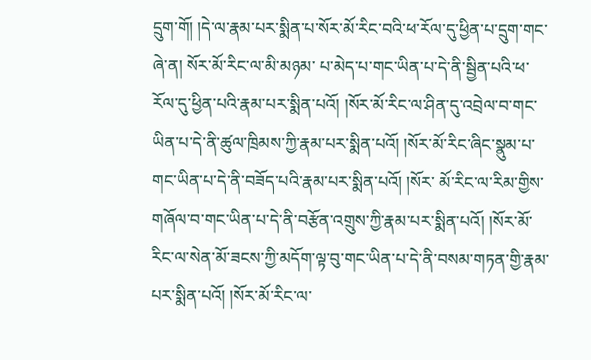དྲུག་གོ། །དེ་ལ་རྣམ་པར་སྨིན་པ་སོར་མོ་རིང་བའི་ཕ་རོལ་དུ་ཕྱིན་པ་དྲུག་གང་ཞེ་ན། སོར་མོ་རིང་ལ་མི་མཉམ་ པ་མེད་པ་གང་ཡིན་པ་དེ་ནི་སྦྱིན་པའི་ཕ་རོལ་དུ་ཕྱིན་པའི་རྣམ་པར་སྨིན་པའོ། །སོར་མོ་རིང་ལ་ཤིན་དུ་འབྲེལ་བ་གང་ཡིན་པ་དེ་ནི་ཚུལ་ཁྲིམས་ཀྱི་རྣམ་པར་སྨིན་པའོ། །སོར་མོ་རིང་ཞིང་སྣུམ་པ་གང་ཡིན་པ་དེ་ནི་བཟོད་པའི་རྣམ་པར་སྨིན་པའོ། །སོར་ མོ་རིང་ལ་རིམ་གྱིས་གཞོལ་བ་གང་ཡིན་པ་དེ་ནི་བརྩོན་འགྲུས་ཀྱི་རྣམ་པར་སྨིན་པའོ། །སོར་མོ་རིང་ལ་སེན་མོ་ཟངས་ཀྱི་མདོག་ལྟ་བུ་གང་ཡིན་པ་དེ་ནི་བསམ་གཏན་གྱི་རྣམ་པར་སྨིན་པའོ། །སོར་མོ་རིང་ལ་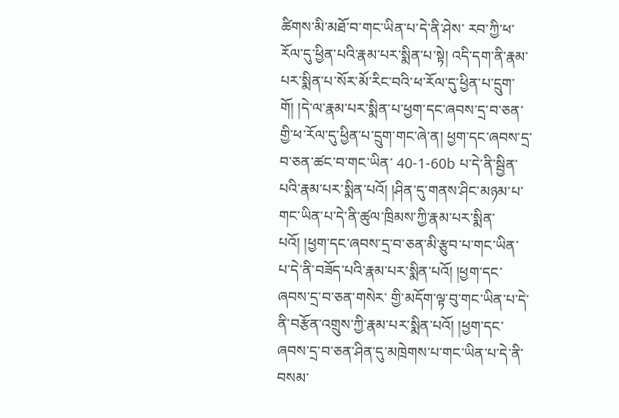ཚིགས་མི་མཐོ་བ་གང་ཡིན་པ་དེ་ནི་ཤེས་ རབ་ཀྱི་ཕ་རོལ་དུ་ཕྱིན་པའི་རྣམ་པར་སྨིན་པ་སྟེ། འདི་དག་ནི་རྣམ་པར་སྨིན་པ་སོར་མོ་རིང་བའི་ཕ་རོལ་དུ་ཕྱིན་པ་དྲུག་གོ། །དེ་ལ་རྣམ་པར་སྨིན་པ་ཕྱག་དང་ཞབས་དྲ་བ་ཅན་གྱི་ཕ་རོལ་དུ་ཕྱིན་པ་དྲུག་གང་ཞེ་ན། ཕྱག་དང་ཞབས་དྲ་བ་ཅན་ཚང་བ་གང་ཡིན་ 40-1-60b པ་དེ་ནི་སྦྱིན་པའི་རྣམ་པར་སྨིན་པའོ། །ཤིན་དུ་གནས་ཤིང་མཉམ་པ་གང་ཡིན་པ་དེ་ནི་ཚུལ་ཁྲིམས་ཀྱི་རྣམ་པར་སྨིན་པའོ། །ཕྱག་དང་ཞབས་དྲ་བ་ཅན་མི་རྩུབ་པ་གང་ཡིན་པ་དེ་ནི་བཟོད་པའི་རྣམ་པར་སྨིན་པའོ། །ཕྱག་དང་ཞབས་དྲ་བ་ཅན་གསེར་ གྱི་མདོག་ལྟ་བུ་གང་ཡིན་པ་དེ་ནི་བརྩོན་འགྲུས་ཀྱི་རྣམ་པར་སྨིན་པའོ། །ཕྱག་དང་ཞབས་དྲ་བ་ཅན་ཤིན་དུ་མཁྲེགས་པ་གང་ཡིན་པ་དེ་ནི་བསམ་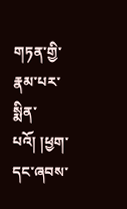གཏན་གྱི་རྣམ་པར་སྨིན་པའོ། །ཕྱག་དང་ཞབས་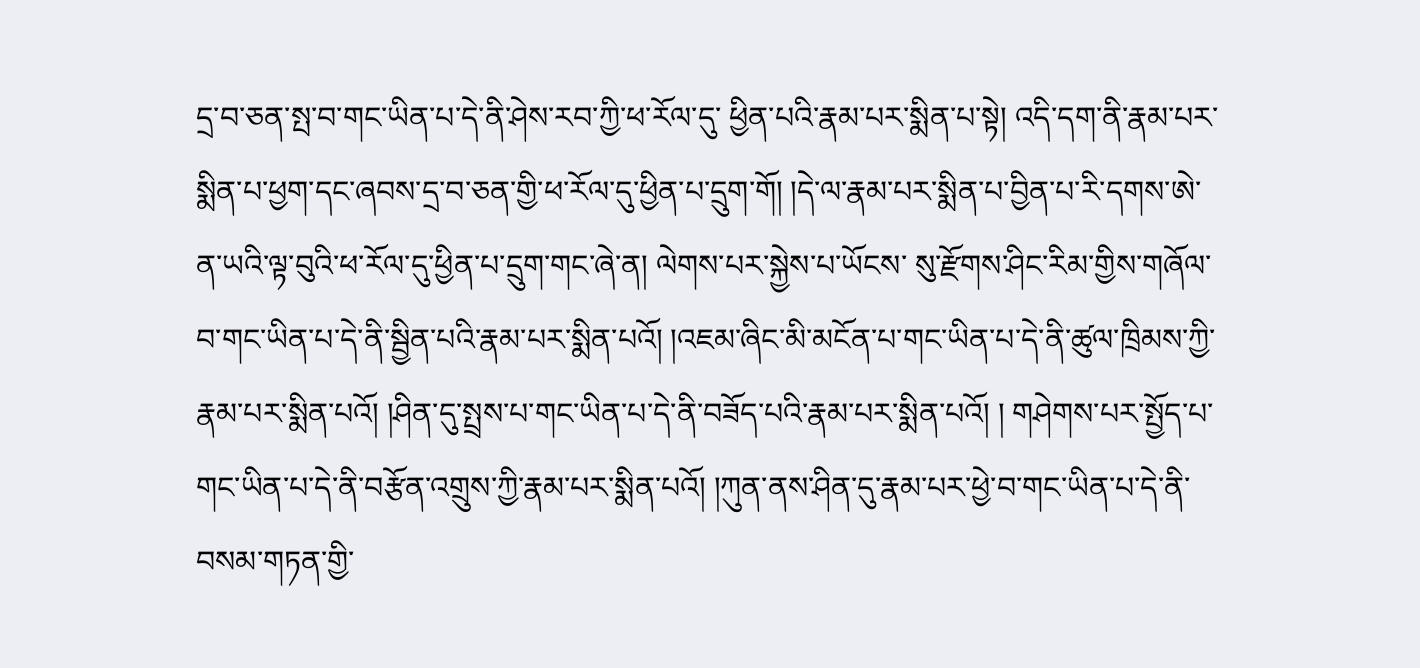དྲ་བ་ཅན་སྤ་བ་གང་ཡིན་པ་དེ་ནི་ཤེས་རབ་ཀྱི་ཕ་རོལ་དུ་ ཕྱིན་པའི་རྣམ་པར་སྨིན་པ་སྟེ། འདི་དག་ནི་རྣམ་པར་སྨིན་པ་ཕྱག་དང་ཞབས་དྲ་བ་ཅན་གྱི་ཕ་རོལ་དུ་ཕྱིན་པ་དྲུག་གོ། །དེ་ལ་རྣམ་པར་སྨིན་པ་བྱིན་པ་རི་དགས་ཨེ་ན་ཡའི་ལྟ་བུའི་ཕ་རོལ་དུ་ཕྱིན་པ་དྲུག་གང་ཞེ་ན། ལེགས་པར་སྐྱེས་པ་ཡོངས་ སུ་རྫོགས་ཤིང་རིམ་གྱིས་གཞོལ་བ་གང་ཡིན་པ་དེ་ནི་སྦྱིན་པའི་རྣམ་པར་སྨིན་པའོ། །འཇམ་ཞིང་མི་མངོན་པ་གང་ཡིན་པ་དེ་ནི་ཚུལ་ཁྲིམས་ཀྱི་རྣམ་པར་སྨིན་པའོ། །ཤིན་དུ་སྤྲས་པ་གང་ཡིན་པ་དེ་ནི་བཟོད་པའི་རྣམ་པར་སྨིན་པའོ། ། གཤེགས་པར་སྤྱོད་པ་གང་ཡིན་པ་དེ་ནི་བརྩོན་འགྲུས་ཀྱི་རྣམ་པར་སྨིན་པའོ། །ཀུན་ནས་ཤིན་དུ་རྣམ་པར་ཕྱེ་བ་གང་ཡིན་པ་དེ་ནི་བསམ་གཏན་གྱི་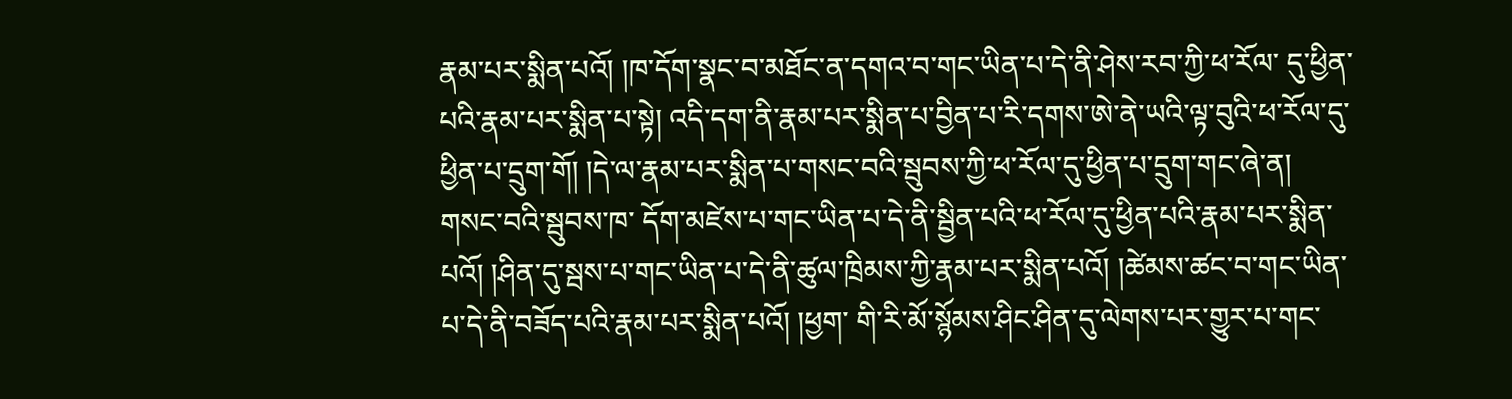རྣམ་པར་སྨིན་པའོ། །ཁ་དོག་སྣང་བ་མཐོང་ན་དགའ་བ་གང་ཡིན་པ་དེ་ནི་ཤེས་རབ་ཀྱི་ཕ་རོལ་ དུ་ཕྱིན་པའི་རྣམ་པར་སྨིན་པ་སྟེ། འདི་དག་ནི་རྣམ་པར་སྨིན་པ་བྱིན་པ་རི་དགས་ཨེ་ནེ་ཡའི་ལྟ་བུའི་ཕ་རོལ་དུ་ཕྱིན་པ་དྲུག་གོ། །དེ་ལ་རྣམ་པར་སྨིན་པ་གསང་བའི་སྦུབས་ཀྱི་ཕ་རོལ་དུ་ཕྱིན་པ་དྲུག་གང་ཞེ་ན། གསང་བའི་སྦུབས་ཁ་ དོག་མཛེས་པ་གང་ཡིན་པ་དེ་ནི་སྦྱིན་པའི་ཕ་རོལ་དུ་ཕྱིན་པའི་རྣམ་པར་སྨིན་པའོ། །ཤིན་དུ་སྦས་པ་གང་ཡིན་པ་དེ་ནི་ཚུལ་ཁྲིམས་ཀྱི་རྣམ་པར་སྨིན་པའོ། །ཚེམས་ཚང་བ་གང་ཡིན་པ་དེ་ནི་བཟོད་པའི་རྣམ་པར་སྨིན་པའོ། །ཕྱག་ གི་རི་མོ་སྙོམས་ཤིང་ཤིན་དུ་ལེགས་པར་གྱུར་པ་གང་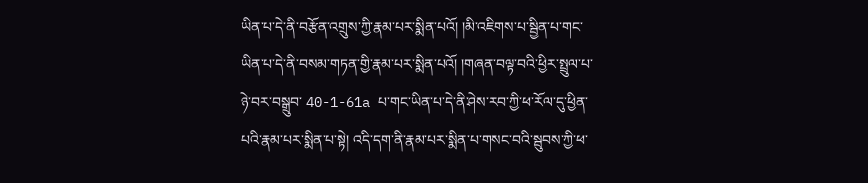ཡིན་པ་དེ་ནི་བརྩོན་འགྲུས་ཀྱི་རྣམ་པར་སྨིན་པའོ། །མི་འཇིགས་པ་སྦྱིན་པ་གང་ཡིན་པ་དེ་ནི་བསམ་གཏན་གྱི་རྣམ་པར་སྨིན་པའོ། །གཞན་བལྟ་བའི་ཕྱིར་སྤྲུལ་པ་ཉེ་བར་བསྒྲུབ་ 40-1-61a པ་གང་ཡིན་པ་དེ་ནི་ཤེས་རབ་ཀྱི་ཕ་རོལ་དུ་ཕྱིན་པའི་རྣམ་པར་སྨིན་པ་སྟེ། འདི་དག་ནི་རྣམ་པར་སྨིན་པ་གསང་བའི་སྦུབས་ཀྱི་ཕ་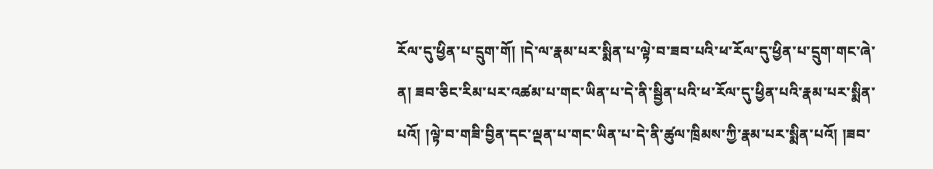རོལ་དུ་ཕྱིན་པ་དྲུག་གོ། །དེ་ལ་རྣམ་པར་སྨིན་པ་ལྟེ་བ་ཟབ་པའི་ཕ་རོལ་དུ་ཕྱིན་པ་དྲུག་གང་ཞེ་ན། ཟབ་ཅིང་རིམ་པར་འཚམ་པ་གང་ཡིན་པ་དེ་ནི་སྦྱིན་པའི་ཕ་རོལ་དུ་ཕྱིན་པའི་རྣམ་པར་སྨིན་པའོ། །ལྟེ་བ་གཟི་བྱིན་དང་ལྡན་པ་གང་ཡིན་པ་དེ་ནི་ཚུལ་ཁྲིམས་ཀྱི་རྣམ་པར་སྨིན་པའོ། །ཟབ་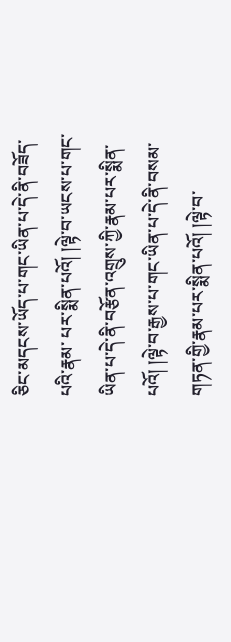ཅིང་མདངས་ཡོད་པ་གང་ཡིན་པ་དེ་ནི་བཟོད་པའི་རྣམ་ པར་སྨིན་པའོ། །ལྟེ་བ་ཡངས་པ་གང་ཡིན་པ་དེ་ནི་བརྩོན་འགྲུས་ཀྱི་རྣམ་པར་སྨིན་པའོ། །ལྟེ་བ་རྒྱས་པ་གང་ཡིན་པ་དེ་ནི་བསམ་གཏན་གྱི་རྣམ་པར་སྨིན་པའོ། །ལྟེ་བ་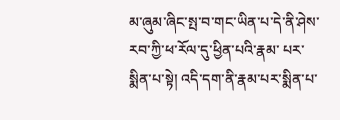མ་ཞུམ་ཞིང་སྤ་བ་གང་ཡིན་པ་དེ་ནི་ཤེས་རབ་ཀྱི་ཕ་རོལ་དུ་ཕྱིན་པའི་རྣམ་ པར་སྨིན་པ་སྟེ། འདི་དག་ནི་རྣམ་པར་སྨིན་པ་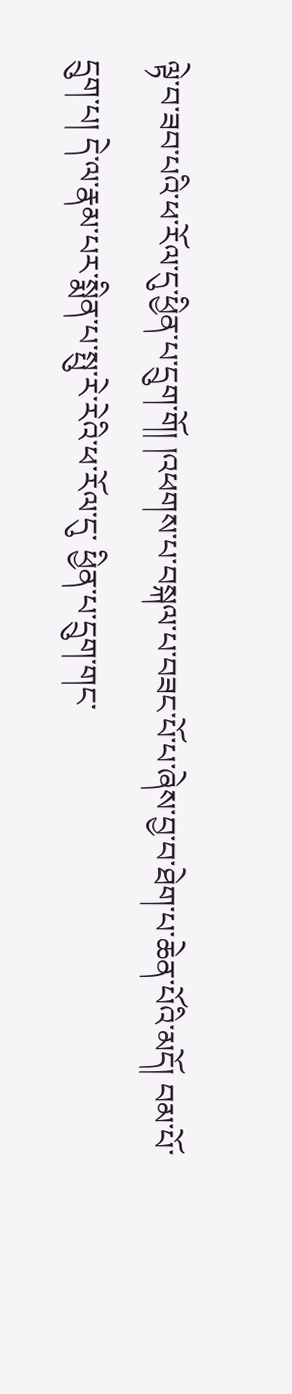ལྟེ་བ་ཟབ་པའི་ཕ་རོལ་དུ་ཕྱིན་པ་དྲུག་གོ། །འཕགས་པ་བསྐལ་པ་བཟང་པོ་པ་ཞེས་བྱ་བ་ཐེག་པ་ཆེན་པོའི་མདོ། བམ་པོ་དྲུག་པ། དེ་ལ་རྣམ་པར་སྨིན་པ་སྤུ་རེ་རེའི་ཕ་རོལ་དུ་ ཕྱིན་པ་དྲུག་གང་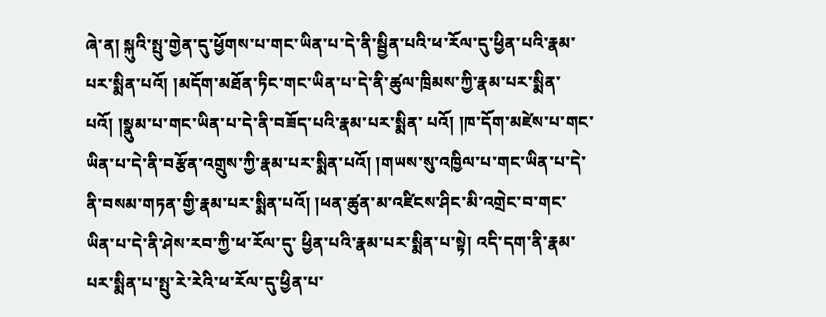ཞེ་ན། སྐུའི་སྤུ་གྱེན་དུ་ཕྱོགས་པ་གང་ཡིན་པ་དེ་ནི་སྦྱིན་པའི་ཕ་རོལ་དུ་ཕྱིན་པའི་རྣམ་པར་སྨིན་པའོ། །མདོག་མཐོན་ཏིང་གང་ཡིན་པ་དེ་ནི་ཚུལ་ཁྲིམས་ཀྱི་རྣམ་པར་སྨིན་པའོ། །སྣུམ་པ་གང་ཡིན་པ་དེ་ནི་བཟོད་པའི་རྣམ་པར་སྨིན་ པའོ། །ཁ་དོག་མཛེས་པ་གང་ཡིན་པ་དེ་ནི་བརྩོན་འགྲུས་ཀྱི་རྣམ་པར་སྨིན་པའོ། །གཡས་སུ་འཁྱིལ་པ་གང་ཡིན་པ་དེ་ནི་བསམ་གཏན་གྱི་རྣམ་པར་སྨིན་པའོ། །ཕན་ཚུན་མ་འཛིངས་ཤིང་མི་འགྲེང་བ་གང་ཡིན་པ་དེ་ནི་ཤེས་རབ་ཀྱི་ཕ་རོལ་དུ་ ཕྱིན་པའི་རྣམ་པར་སྨིན་པ་སྟེ། འདི་དག་ནི་རྣམ་པར་སྨིན་པ་སྤུ་རེ་རེའི་ཕ་རོལ་དུ་ཕྱིན་པ་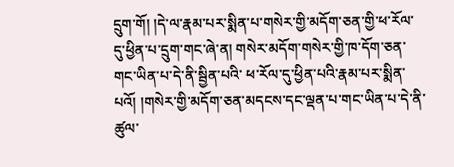དྲུག་གོ། །དེ་ལ་རྣམ་པར་སྨིན་པ་གསེར་གྱི་མདོག་ཅན་གྱི་ཕ་རོལ་དུ་ཕྱིན་པ་དྲུག་གང་ཞེ་ན། གསེར་མདོག་གསེར་གྱི་ཁ་དོག་ཅན་གང་ཡིན་པ་དེ་ནི་སྦྱིན་པའི་ ཕ་རོལ་དུ་ཕྱིན་པའི་རྣམ་པར་སྨིན་པའོ། །གསེར་གྱི་མདོག་ཅན་མདངས་དང་ལྡན་པ་གང་ཡིན་པ་དེ་ནི་ཚུལ་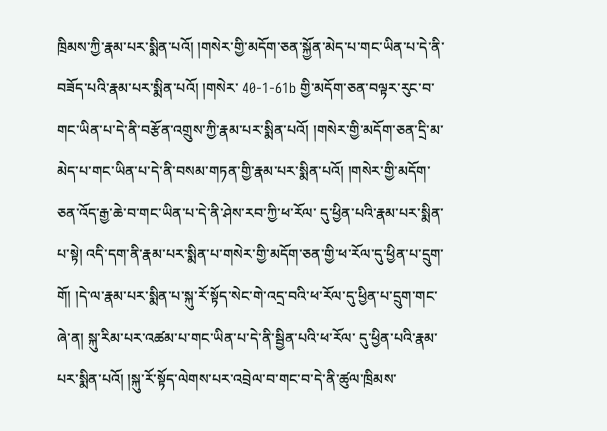ཁྲིམས་ཀྱི་རྣམ་པར་སྨིན་པའོ། །གསེར་གྱི་མདོག་ཅན་སྐྱོན་མེད་པ་གང་ཡིན་པ་དེ་ནི་བཟོད་པའི་རྣམ་པར་སྨིན་པའོ། །གསེར་ 40-1-61b གྱི་མདོག་ཅན་བལྟར་རུང་བ་གང་ཡིན་པ་དེ་ནི་བརྩོན་འགྲུས་ཀྱི་རྣམ་པར་སྨིན་པའོ། །གསེར་གྱི་མདོག་ཅན་དྲི་མ་མེད་པ་གང་ཡིན་པ་དེ་ནི་བསམ་གཏན་གྱི་རྣམ་པར་སྨིན་པའོ། །གསེར་གྱི་མདོག་ཅན་འོད་རྒྱ་ཆེ་བ་གང་ཡིན་པ་དེ་ནི་ཤེས་རབ་ཀྱི་ཕ་རོལ་ དུ་ཕྱིན་པའི་རྣམ་པར་སྨིན་པ་སྟེ། འདི་དག་ནི་རྣམ་པར་སྨིན་པ་གསེར་གྱི་མདོག་ཅན་གྱི་ཕ་རོལ་དུ་ཕྱིན་པ་དྲུག་གོ། །དེ་ལ་རྣམ་པར་སྨིན་པ་སྐུ་རོ་སྟོད་སེང་གེ་འདྲ་བའི་ཕ་རོལ་དུ་ཕྱིན་པ་དྲུག་གང་ཞེ་ན། སྐུ་རིམ་པར་འཚམ་པ་གང་ཡིན་པ་དེ་ནི་སྦྱིན་པའི་ཕ་རོལ་ དུ་ཕྱིན་པའི་རྣམ་པར་སྨིན་པའོ། །སྐུ་རོ་སྟོད་ལེགས་པར་འབྲེལ་བ་གང་བ་དེ་ནི་ཚུལ་ཁྲིམས་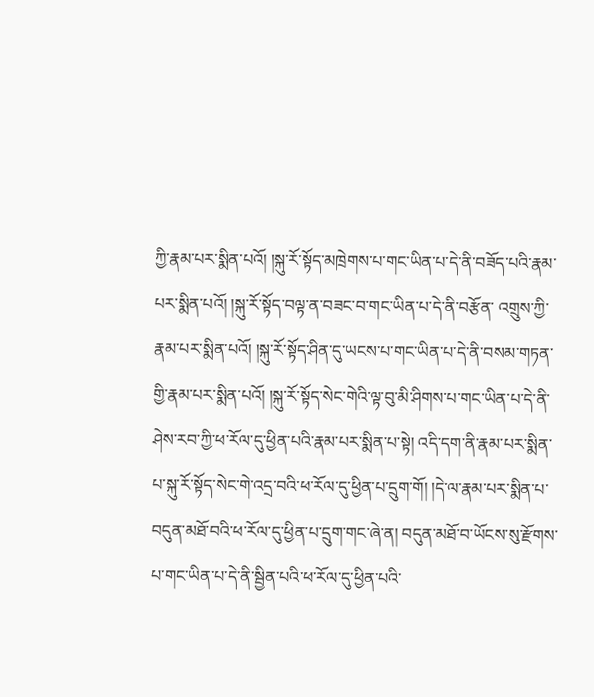ཀྱི་རྣམ་པར་སྨིན་པའོ། །སྐུ་རོ་སྟོད་མཁྲེགས་པ་གང་ཡིན་པ་དེ་ནི་བཟོད་པའི་རྣམ་པར་སྨིན་པའོ། །སྐུ་རོ་སྟོད་བལྟ་ན་བཟང་བ་གང་ཡིན་པ་དེ་ནི་བརྩོན་ འགྲུས་ཀྱི་རྣམ་པར་སྨིན་པའོ། །སྐུ་རོ་སྟོད་ཤིན་དུ་ཡངས་པ་གང་ཡིན་པ་དེ་ནི་བསམ་གཏན་གྱི་རྣམ་པར་སྨིན་པའོ། །སྐུ་རོ་སྟོད་སེང་གེའི་ལྟ་བུ་མི་ཤིགས་པ་གང་ཡིན་པ་དེ་ནི་ཤེས་རབ་ཀྱི་ཕ་རོལ་དུ་ཕྱིན་པའི་རྣམ་པར་སྨིན་པ་སྟེ། འདི་དག་ནི་རྣམ་པར་སྨིན་ པ་སྐུ་རོ་སྟོད་སེང་གེ་འདྲ་བའི་ཕ་རོལ་དུ་ཕྱིན་པ་དྲུག་གོ། །དེ་ལ་རྣམ་པར་སྨིན་པ་བདུན་མཐོ་བའི་ཕ་རོལ་དུ་ཕྱིན་པ་དྲུག་གང་ཞེ་ན། བདུན་མཐོ་བ་ཡོངས་སུ་རྫོགས་པ་གང་ཡིན་པ་དེ་ནི་སྦྱིན་པའི་ཕ་རོལ་དུ་ཕྱིན་པའི་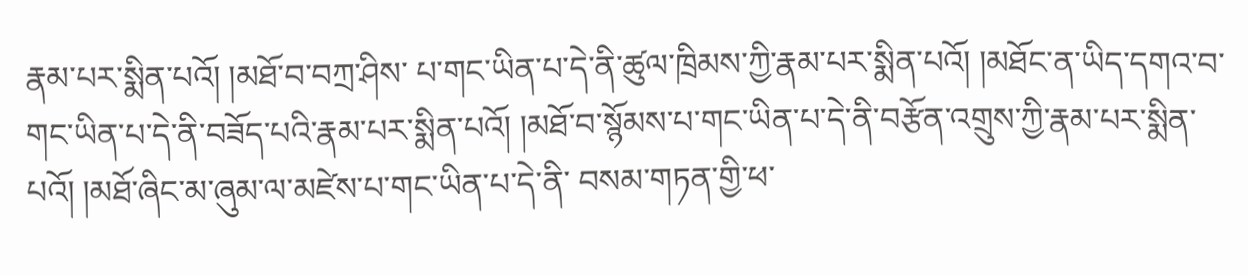རྣམ་པར་སྨིན་པའོ། །མཐོ་བ་བཀྲ་ཤིས་ པ་གང་ཡིན་པ་དེ་ནི་ཚུལ་ཁྲིམས་ཀྱི་རྣམ་པར་སྨིན་པའོ། །མཐོང་ན་ཡིད་དགའ་བ་གང་ཡིན་པ་དེ་ནི་བཟོད་པའི་རྣམ་པར་སྨིན་པའོ། །མཐོ་བ་སྙོམས་པ་གང་ཡིན་པ་དེ་ནི་བརྩོན་འགྲུས་ཀྱི་རྣམ་པར་སྨིན་པའོ། །མཐོ་ཞིང་མ་ཞུམ་ལ་མཛེས་པ་གང་ཡིན་པ་དེ་ནི་ བསམ་གཏན་གྱི་ཕ་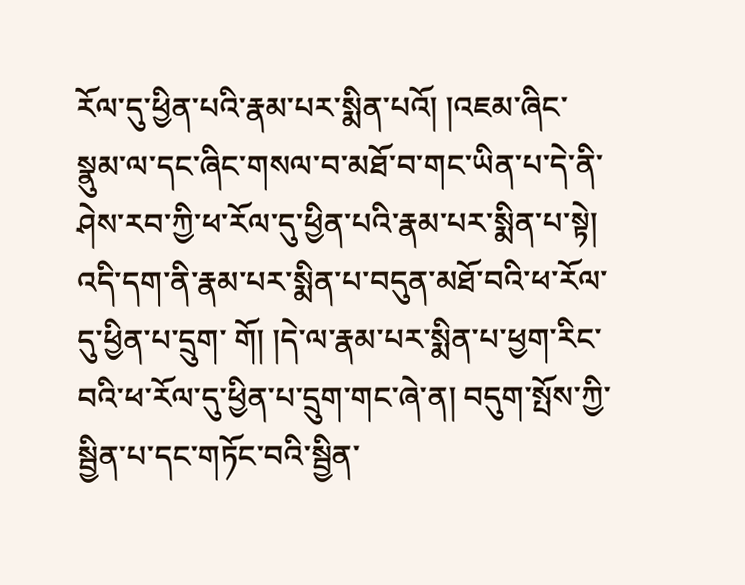རོལ་དུ་ཕྱིན་པའི་རྣམ་པར་སྨིན་པའོ། །འཇམ་ཞིང་སྣུམ་ལ་དང་ཞིང་གསལ་བ་མཐོ་བ་གང་ཡིན་པ་དེ་ནི་ཤེས་རབ་ཀྱི་ཕ་རོལ་དུ་ཕྱིན་པའི་རྣམ་པར་སྨིན་པ་སྟེ། འདི་དག་ནི་རྣམ་པར་སྨིན་པ་བདུན་མཐོ་བའི་ཕ་རོལ་དུ་ཕྱིན་པ་དྲུག་ གོ། །དེ་ལ་རྣམ་པར་སྨིན་པ་ཕྱག་རིང་བའི་ཕ་རོལ་དུ་ཕྱིན་པ་དྲུག་གང་ཞེ་ན། བདུག་སྤོས་ཀྱི་སྦྱིན་པ་དང་གཏོང་བའི་སྦྱིན་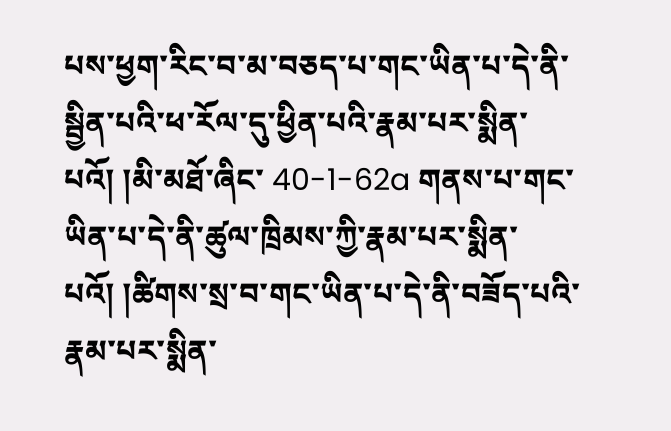པས་ཕྱག་རིང་བ་མ་བཅད་པ་གང་ཡིན་པ་དེ་ནི་སྦྱིན་པའི་ཕ་རོལ་དུ་ཕྱིན་པའི་རྣམ་པར་སྨིན་པའོ། །མི་མཐོ་ཞིང་ 40-1-62a གནས་པ་གང་ཡིན་པ་དེ་ནི་ཚུལ་ཁྲིམས་ཀྱི་རྣམ་པར་སྨིན་པའོ། །ཚིགས་སྲ་བ་གང་ཡིན་པ་དེ་ནི་བཟོད་པའི་རྣམ་པར་སྨིན་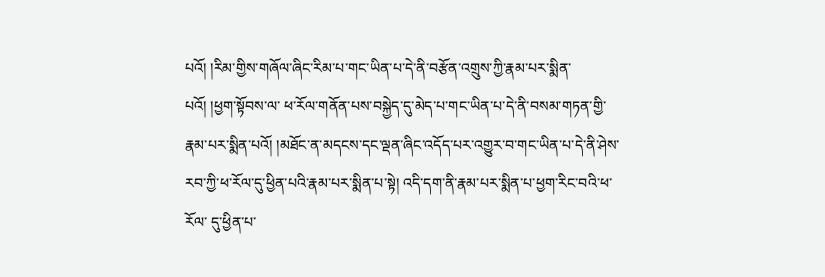པའོ། །རིམ་གྱིས་གཞོལ་ཞིང་རིམ་པ་གང་ཡིན་པ་དེ་ནི་བརྩོན་འགྲུས་ཀྱི་རྣམ་པར་སྨིན་པའོ། །ཕྱག་སྟོབས་ལ་ ཕ་རོལ་གནོན་པས་བསྐྱེད་དུ་མེད་པ་གང་ཡིན་པ་དེ་ནི་བསམ་གཏན་གྱི་རྣམ་པར་སྨིན་པའོ། །མཐོང་ན་མདངས་དང་ལྡན་ཞིང་འདོད་པར་འགྱུར་བ་གང་ཡིན་པ་དེ་ནི་ཤེས་རབ་ཀྱི་ཕ་རོལ་དུ་ཕྱིན་པའི་རྣམ་པར་སྨིན་པ་སྟེ། འདི་དག་ནི་རྣམ་པར་སྨིན་པ་ཕྱག་རིང་བའི་ཕ་རོལ་ དུ་ཕྱིན་པ་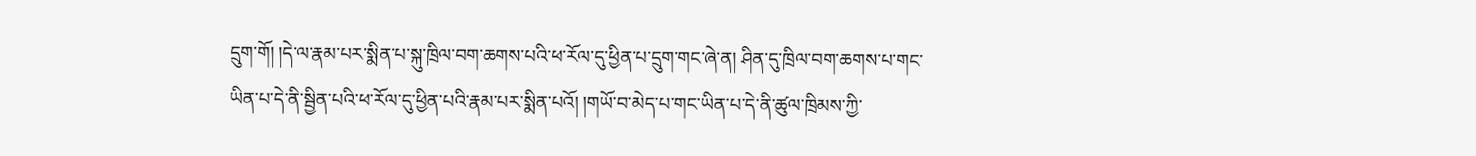དྲུག་གོ། །དེ་ལ་རྣམ་པར་སྨིན་པ་སྐུ་ཁྲིལ་བག་ཆགས་པའི་ཕ་རོལ་དུ་ཕྱིན་པ་དྲུག་གང་ཞེ་ན། ཤིན་དུ་ཁྲིལ་བག་ཆགས་པ་གང་ཡིན་པ་དེ་ནི་སྦྱིན་པའི་ཕ་རོལ་དུ་ཕྱིན་པའི་རྣམ་པར་སྨིན་པའོ། །གཡོ་བ་མེད་པ་གང་ཡིན་པ་དེ་ནི་ཚུལ་ཁྲིམས་ཀྱི་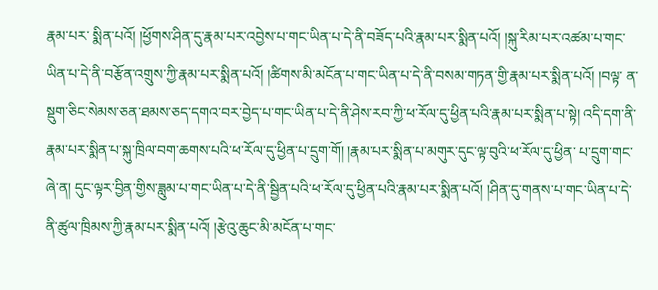རྣམ་པར་ སྨིན་པའོ། །ཕྱོགས་ཤིན་དུ་རྣམ་པར་འབྱེས་པ་གང་ཡིན་པ་དེ་ནི་བཟོད་པའི་རྣམ་པར་སྨིན་པའོ། །སྐུ་རིམ་པར་འཚམ་པ་གང་ཡིན་པ་དེ་ནི་བརྩོན་འགྲུས་ཀྱི་རྣམ་པར་སྨིན་པའོ། །ཚིགས་མི་མངོན་པ་གང་ཡིན་པ་དེ་ནི་བསམ་གཏན་གྱི་རྣམ་པར་སྨིན་པའོ། །བལྟ་ ན་སྡུག་ཅིང་སེམས་ཅན་ཐམས་ཅད་དགའ་བར་བྱེད་པ་གང་ཡིན་པ་དེ་ནི་ཤེས་རབ་ཀྱི་ཕ་རོལ་དུ་ཕྱིན་པའི་རྣམ་པར་སྨིན་པ་སྟེ། འདི་དག་ནི་རྣམ་པར་སྨིན་པ་སྐུ་ཁྲིལ་བག་ཆགས་པའི་ཕ་རོལ་དུ་ཕྱིན་པ་དྲུག་གོ། །རྣམ་པར་སྨིན་པ་མགུར་དུང་ལྟ་བུའི་ཕ་རོལ་དུ་ཕྱིན་ པ་དྲུག་གང་ཞེ་ན། དུང་ལྟར་བྱིན་གྱིས་ཟླུམ་པ་གང་ཡིན་པ་དེ་ནི་སྦྱིན་པའི་ཕ་རོལ་དུ་ཕྱིན་པའི་རྣམ་པར་སྨིན་པའོ། །ཤིན་དུ་གནས་པ་གང་ཡིན་པ་དེ་ནི་ཚུལ་ཁྲིམས་ཀྱི་རྣམ་པར་སྨིན་པའོ། །རྩེའུ་ཆུང་མི་མངོན་པ་གང་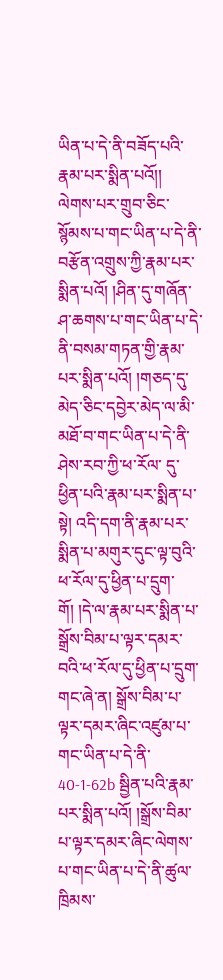ཡིན་པ་དེ་ནི་བཟོད་པའི་རྣམ་པར་སྨིན་པའོ།། ལེགས་པར་གྲུབ་ཅིང་སྙོམས་པ་གང་ཡིན་པ་དེ་ནི་བརྩོན་འགྲུས་ཀྱི་རྣམ་པར་སྨིན་པའོ། །ཤིན་དུ་གཞོན་ཤ་ཆགས་པ་གང་ཡིན་པ་དེ་ནི་བསམ་གཏན་གྱི་རྣམ་པར་སྨིན་པའོ། །གཅད་དུ་མེད་ཅིང་དབྱེར་མེད་ལ་མི་མཐོ་བ་གང་ཡིན་པ་དེ་ནི་ཤེས་རབ་ཀྱི་ཕ་རོལ་ དུ་ཕྱིན་པའི་རྣམ་པར་སྨིན་པ་སྟེ། འདི་དག་ནི་རྣམ་པར་སྨིན་པ་མགུར་དུང་ལྟ་བུའི་ཕ་རོལ་དུ་ཕྱིན་པ་དྲུག་གོ། །དེ་ལ་རྣམ་པར་སྨིན་པ་སྒྲོས་བིམ་པ་ལྟར་དམར་བའི་ཕ་རོལ་དུ་ཕྱིན་པ་དྲུག་གང་ཞེ་ན། སྒྲོས་བིམ་པ་ལྟར་དམར་ཞིང་འཛུམ་པ་གང་ཡིན་པ་དེ་ནི་ 40-1-62b སྦྱིན་པའི་རྣམ་པར་སྨིན་པའོ། །སྒྲོས་བིམ་པ་ལྟར་དམར་ཞིང་ལེགས་པ་གང་ཡིན་པ་དེ་ནི་ཚུལ་ཁྲིམས་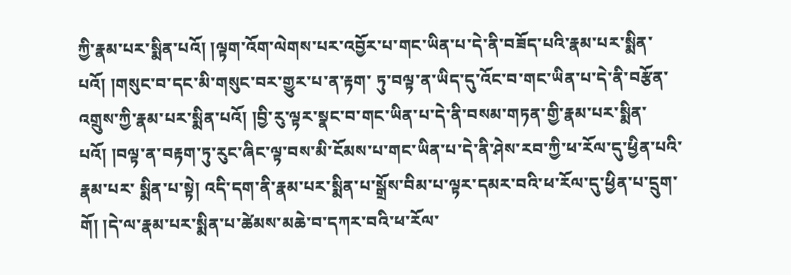ཀྱི་རྣམ་པར་སྨིན་པའོ། །ལྟག་འོག་ལེགས་པར་འབྱོར་པ་གང་ཡིན་པ་དེ་ནི་བཟོད་པའི་རྣམ་པར་སྨིན་པའོ། །གསུང་བ་དང་མི་གསུང་བར་གྱུར་པ་ན་རྟག་ ཏུ་བལྟ་ན་ཡིད་དུ་འོང་བ་གང་ཡིན་པ་དེ་ནི་བརྩོན་འགྲུས་ཀྱི་རྣམ་པར་སྨིན་པའོ། །བྱི་རུ་ལྟར་སྣང་བ་གང་ཡིན་པ་དེ་ནི་བསམ་གཏན་གྱི་རྣམ་པར་སྨིན་པའོ། །བལྟ་ན་བརྟག་ཏུ་རུང་ཞིང་ལྟ་བས་མི་ངོམས་པ་གང་ཡིན་པ་དེ་ནི་ཤེས་རབ་ཀྱི་ཕ་རོལ་དུ་ཕྱིན་པའི་རྣམ་པར་ སྨིན་པ་སྟེ། འདི་དག་ནི་རྣམ་པར་སྨིན་པ་སྒྲོས་བིམ་པ་ལྟར་དམར་བའི་ཕ་རོལ་དུ་ཕྱིན་པ་དྲུག་གོ། །དེ་ལ་རྣམ་པར་སྨིན་པ་ཚེམས་མཆེ་བ་དཀར་བའི་ཕ་རོལ་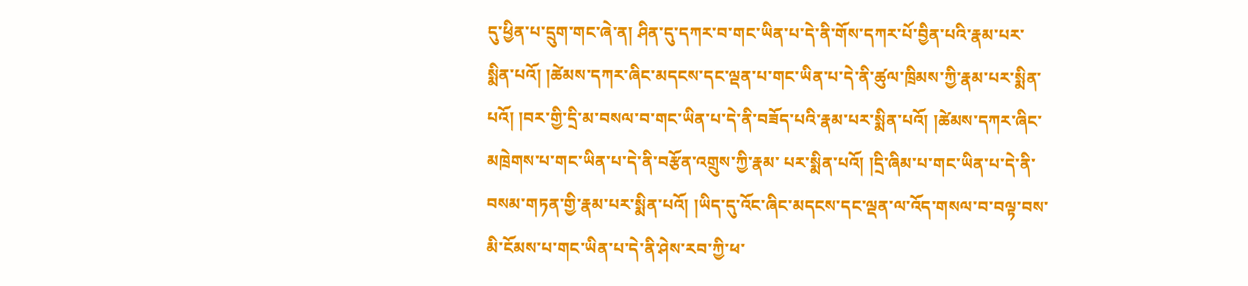དུ་ཕྱིན་པ་དྲུག་གང་ཞེ་ན། ཤིན་དུ་དཀར་བ་གང་ཡིན་པ་དེ་ནི་གོས་དཀར་པོ་བྱིན་པའི་རྣམ་པར་ སྨིན་པའོ། །ཚེམས་དཀར་ཞིང་མདངས་དང་ལྡན་པ་གང་ཡིན་པ་དེ་ནི་ཚུལ་ཁྲིམས་ཀྱི་རྣམ་པར་སྨིན་པའོ། །བར་གྱི་དྲི་མ་བསལ་བ་གང་ཡིན་པ་དེ་ནི་བཟོད་པའི་རྣམ་པར་སྨིན་པའོ། །ཚེམས་དཀར་ཞིང་མཁྲེགས་པ་གང་ཡིན་པ་དེ་ནི་བརྩོན་འགྲུས་ཀྱི་རྣམ་ པར་སྨིན་པའོ། །དྲི་ཞིམ་པ་གང་ཡིན་པ་དེ་ནི་བསམ་གཏན་གྱི་རྣམ་པར་སྨིན་པའོ། །ཡིད་དུ་འོང་ཞིང་མདངས་དང་ལྡན་ལ་འོད་གསལ་བ་བལྟ་བས་མི་ངོམས་པ་གང་ཡིན་པ་དེ་ནི་ཤེས་རབ་ཀྱི་ཕ་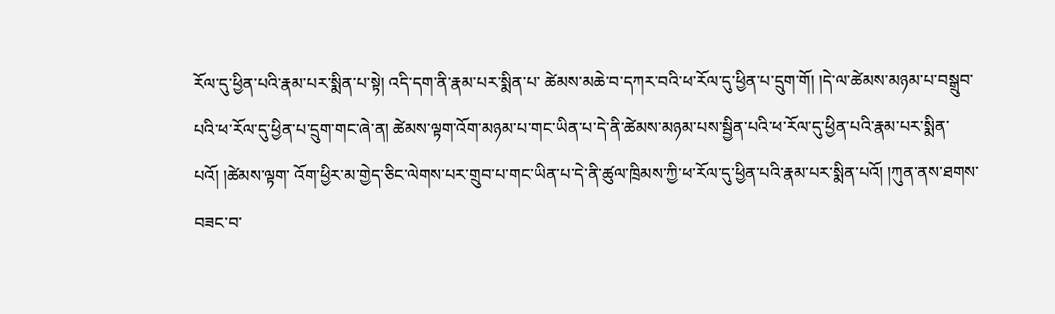རོལ་དུ་ཕྱིན་པའི་རྣམ་པར་སྨིན་པ་སྟེ། འདི་དག་ནི་རྣམ་པར་སྨིན་པ་ ཚེམས་མཆེ་བ་དཀར་བའི་ཕ་རོལ་དུ་ཕྱིན་པ་དྲུག་གོ། །དེ་ལ་ཚེམས་མཉམ་པ་བསྒྲུབ་པའི་ཕ་རོལ་དུ་ཕྱིན་པ་དྲུག་གང་ཞེ་ན། ཚེམས་ལྟག་འོག་མཉམ་པ་གང་ཡིན་པ་དེ་ནི་ཚེམས་མཉམ་པས་སྦྱིན་པའི་ཕ་རོལ་དུ་ཕྱིན་པའི་རྣམ་པར་སྨིན་པའོ། །ཚེམས་ལྟག་ འོག་ཕྱིར་མ་གྱེད་ཅིང་ལེགས་པར་གྲུབ་པ་གང་ཡིན་པ་དེ་ནི་ཚུལ་ཁྲིམས་ཀྱི་ཕ་རོལ་དུ་ཕྱིན་པའི་རྣམ་པར་སྨིན་པའོ། །ཀུན་ནས་ཐགས་བཟང་བ་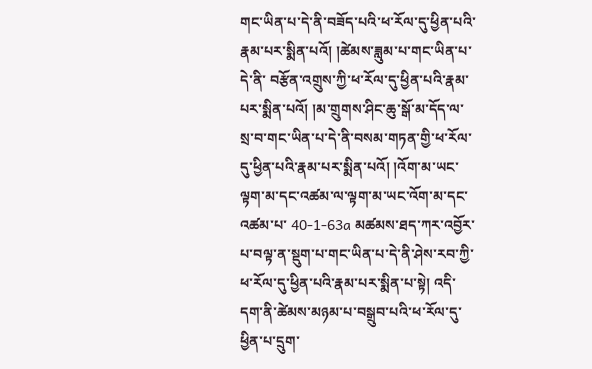གང་ཡིན་པ་དེ་ནི་བཟོད་པའི་ཕ་རོལ་དུ་ཕྱིན་པའི་རྣམ་པར་སྨིན་པའོ། །ཚེམས་ཟླུམ་པ་གང་ཡིན་པ་དེ་ནི་ བརྩོན་འགྲུས་ཀྱི་ཕ་རོལ་དུ་ཕྱིན་པའི་རྣམ་པར་སྨིན་པའོ། །མ་གྲུགས་ཤིང་ཆུ་སྒོ་མ་དོད་ལ་སྲ་བ་གང་ཡིན་པ་དེ་ནི་བསམ་གཏན་གྱི་ཕ་རོལ་དུ་ཕྱིན་པའི་རྣམ་པར་སྨིན་པའོ། །འོག་མ་ཡང་ལྟག་མ་དང་འཚམ་ལ་ལྟག་མ་ཡང་འོག་མ་དང་འཚམ་པ་ 40-1-63a མཚམས་ཐད་ཀར་འབྱོར་པ་བལྟ་ན་སྡུག་པ་གང་ཡིན་པ་དེ་ནི་ཤེས་རབ་ཀྱི་ཕ་རོལ་དུ་ཕྱིན་པའི་རྣམ་པར་སྨིན་པ་སྟེ། འདི་དག་ནི་ཚེམས་མཉམ་པ་བསྒྲུབ་པའི་ཕ་རོལ་དུ་ཕྱིན་པ་དྲུག་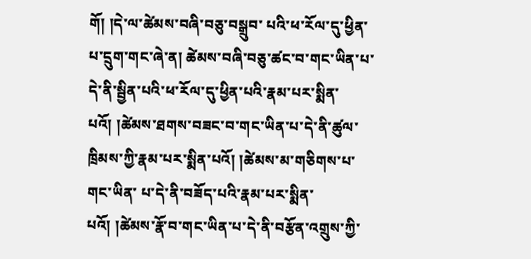གོ། །དེ་ལ་ཚེམས་བཞི་བཅུ་བསྒྲུབ་ པའི་ཕ་རོལ་དུ་ཕྱིན་པ་དྲུག་གང་ཞེ་ན། ཚེམས་བཞི་བཅུ་ཚང་བ་གང་ཡིན་པ་དེ་ནི་སྦྱིན་པའི་ཕ་རོལ་དུ་ཕྱིན་པའི་རྣམ་པར་སྨིན་པའོ། །ཚེམས་ཐགས་བཟང་བ་གང་ཡིན་པ་དེ་ནི་ཚུལ་ཁྲིམས་ཀྱི་རྣམ་པར་སྨིན་པའོ། །ཚེམས་མ་གཅིགས་པ་གང་ཡིན་ པ་དེ་ནི་བཟོད་པའི་རྣམ་པར་སྨིན་པའོ། །ཚེམས་རྣོ་བ་གང་ཡིན་པ་དེ་ནི་བརྩོན་འགྲུས་ཀྱི་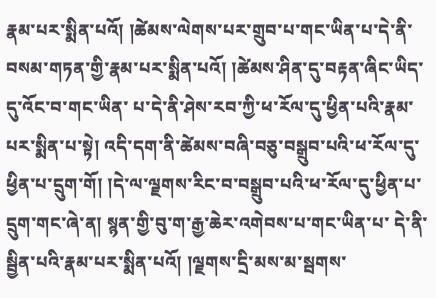རྣམ་པར་སྨིན་པའོ། །ཚེམས་ལེགས་པར་གྲུབ་པ་གང་ཡིན་པ་དེ་ནི་བསམ་གཏན་གྱི་རྣམ་པར་སྨིན་པའོ། །ཚེམས་ཤིན་དུ་བརྟན་ཞིང་ཡིད་དུ་འོང་བ་གང་ཡིན་ པ་དེ་ནི་ཤེས་རབ་ཀྱི་ཕ་རོལ་དུ་ཕྱིན་པའི་རྣམ་པར་སྨིན་པ་སྟེ། འདི་དག་ནི་ཚེམས་བཞི་བཅུ་བསྒྲུབ་པའི་ཕ་རོལ་དུ་ཕྱིན་པ་དྲུག་གོ། །དེ་ལ་ལྗགས་རིང་བ་བསྒྲུབ་པའི་ཕ་རོལ་དུ་ཕྱིན་པ་དྲུག་གང་ཞེ་ན། སྙན་གྱི་བུ་ག་རྒྱ་ཆེར་འགེབས་པ་གང་ཡིན་པ་ དེ་ནི་སྦྱིན་པའི་རྣམ་པར་སྨིན་པའོ། །ལྗགས་དྲི་མས་མ་སྦགས་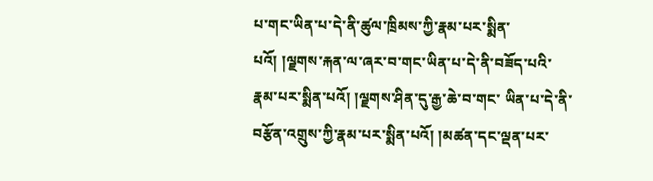པ་གང་ཡིན་པ་དེ་ནི་ཚུལ་ཁྲིམས་ཀྱི་རྣམ་པར་སྨིན་པའོ། །ལྗགས་རྐན་ལ་ཞར་བ་གང་ཡིན་པ་དེ་ནི་བཟོད་པའི་རྣམ་པར་སྨིན་པའོ། །ལྗགས་ཤིན་དུ་རྒྱ་ཆེ་བ་གང་ ཡིན་པ་དེ་ནི་བརྩོན་འགྲུས་ཀྱི་རྣམ་པར་སྨིན་པའོ། །མཚན་དང་ལྡན་པར་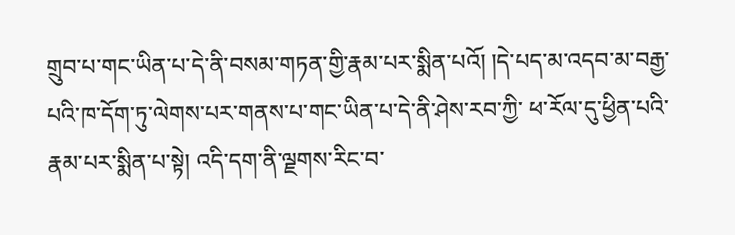གྲུབ་པ་གང་ཡིན་པ་དེ་ནི་བསམ་གཏན་གྱི་རྣམ་པར་སྨིན་པའོ། །དེ་པད་མ་འདབ་མ་བརྒྱ་པའི་ཁ་དོག་ཏུ་ལེགས་པར་གནས་པ་གང་ཡིན་པ་དེ་ནི་ཤེས་རབ་ཀྱི་ ཕ་རོལ་དུ་ཕྱིན་པའི་རྣམ་པར་སྨིན་པ་སྟེ། འདི་དག་ནི་ལྗགས་རིང་བ་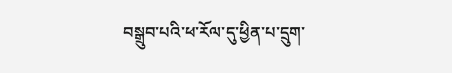བསྒྲུབ་པའི་ཕ་རོལ་དུ་ཕྱིན་པ་དྲུག་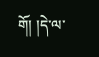གོ། །དེ་ལ་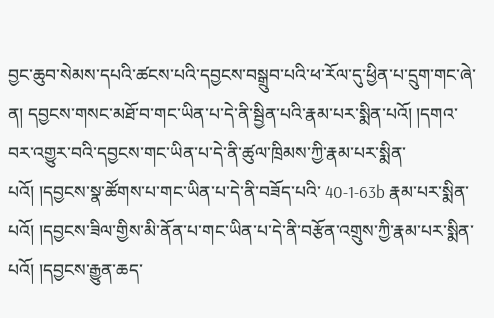བྱང་ཆུབ་སེམས་དཔའི་ཚངས་པའི་དབྱངས་བསྒྲུབ་པའི་ཕ་རོལ་དུ་ཕྱིན་པ་དྲུག་གང་ཞེ་ན། དབྱངས་གསང་མཐོ་བ་གང་ཡིན་པ་དེ་ནི་སྦྱིན་པའི་རྣམ་པར་སྨིན་པའོ། །དགའ་བར་འགྱུར་བའི་དབྱངས་གང་ཡིན་པ་དེ་ནི་ཚུལ་ཁྲིམས་ཀྱི་རྣམ་པར་སྨིན་པའོ། །དབྱངས་སྣ་ཚོགས་པ་གང་ཡིན་པ་དེ་ནི་བཟོད་པའི་ 40-1-63b རྣམ་པར་སྨིན་པའོ། །དབྱངས་ཟིལ་གྱིས་མི་ནོན་པ་གང་ཡིན་པ་དེ་ནི་བརྩོན་འགྲུས་ཀྱི་རྣམ་པར་སྨིན་པའོ། །དབྱངས་རྒྱུན་ཆད་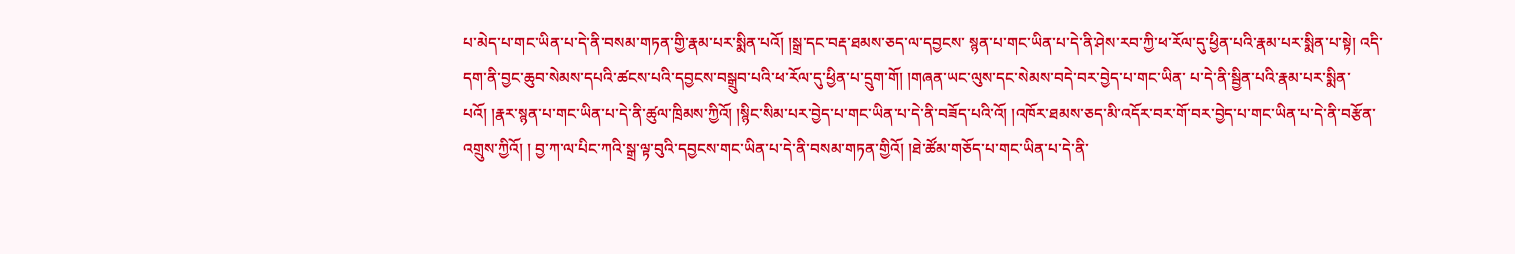པ་མེད་པ་གང་ཡིན་པ་དེ་ནི་བསམ་གཏན་གྱི་རྣམ་པར་སྨིན་པའོ། །སྒྲ་དང་བརྡ་ཐམས་ཅད་ལ་དབྱངས་ སྙན་པ་གང་ཡིན་པ་དེ་ནི་ཤེས་རབ་ཀྱི་ཕ་རོལ་དུ་ཕྱིན་པའི་རྣམ་པར་སྨིན་པ་སྟེ། འདི་དག་ནི་བྱང་ཆུབ་སེམས་དཔའི་ཚངས་པའི་དབྱངས་བསྒྲུབ་པའི་ཕ་རོལ་དུ་ཕྱིན་པ་དྲུག་གོ། །གཞན་ཡང་ལུས་དང་སེམས་བདེ་བར་བྱེད་པ་གང་ཡིན་ པ་དེ་ནི་སྦྱིན་པའི་རྣམ་པར་སྨིན་པའོ། །རྣར་སྙན་པ་གང་ཡིན་པ་དེ་ནི་ཚུལ་ཁྲིམས་ཀྱིའོ། །སྙིང་སིམ་པར་བྱེད་པ་གང་ཡིན་པ་དེ་ནི་བཟོད་པའི་འོ། །འཁོར་ཐམས་ཅད་མི་འདོར་བར་གོ་བར་བྱེད་པ་གང་ཡིན་པ་དེ་ནི་བརྩོན་འགྲུས་ཀྱིའོ། ། བྱ་ཀ་ལ་པིང་ཀའི་སྒྲ་ལྟ་བུའི་དབྱངས་གང་ཡིན་པ་དེ་ནི་བསམ་གཏན་གྱིའོ། །ཐེ་ཚོམ་གཅོད་པ་གང་ཡིན་པ་དེ་ནི་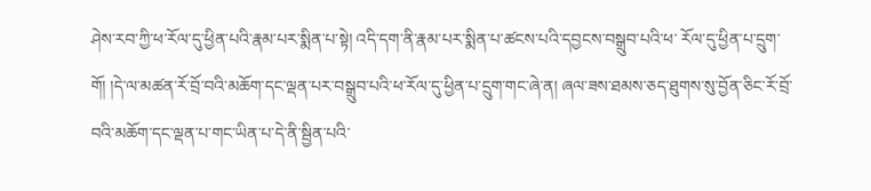ཤེས་རབ་ཀྱི་ཕ་རོལ་དུ་ཕྱིན་པའི་རྣམ་པར་སྨིན་པ་སྟེ། འདི་དག་ནི་རྣམ་པར་སྨིན་པ་ཚངས་པའི་དབྱངས་བསྒྲུབ་པའི་ཕ་ རོལ་དུ་ཕྱིན་པ་དྲུག་གོ། །དེ་ལ་མཚན་རོ་བྲོ་བའི་མཆོག་དང་ལྡན་པར་བསྒྲུབ་པའི་ཕ་རོལ་དུ་ཕྱིན་པ་དྲུག་གང་ཞེ་ན། ཞལ་ཟས་ཐམས་ཅད་ཐུགས་སུ་བྱོན་ཅིང་རོ་བྲོ་བའི་མཆོག་དང་ལྡན་པ་གང་ཡིན་པ་དེ་ནི་སྦྱིན་པའི་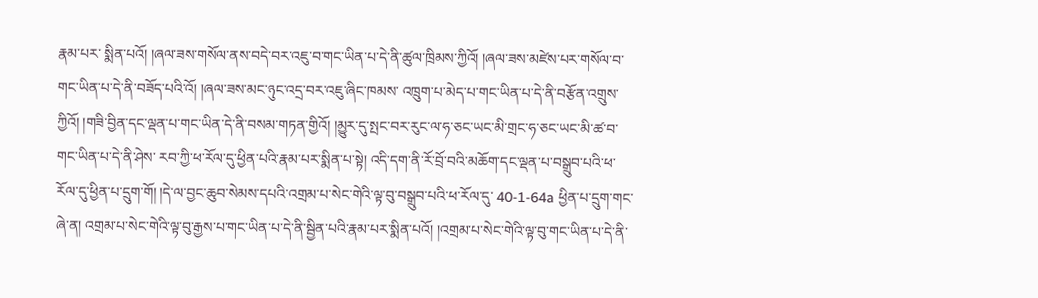རྣམ་པར་ སྨིན་པའོ། །ཞལ་ཟས་གསོལ་ནས་བདེ་བར་འཇུ་བ་གང་ཡིན་པ་དེ་ནི་ཚུལ་ཁྲིམས་ཀྱིའོ། །ཞལ་ཟས་མཛེས་པར་གསོལ་བ་གང་ཡིན་པ་དེ་ནི་བཟོད་པའི་འོ། །ཞལ་ཟས་མང་ཉུང་འདྲ་བར་འཇུ་ཞིང་ཁམས་ འཁྲུག་པ་མེད་པ་གང་ཡིན་པ་དེ་ནི་བརྩོན་འགྲུས་ཀྱིའོ། །གཟི་བྱིན་དང་ལྡན་པ་གང་ཡིན་དེ་ནི་བསམ་གཏན་གྱིའོ། །མྱུར་དུ་སྤང་བར་རུང་ལ་ཧ་ཅང་ཡང་མི་གྲང་ཧ་ཅང་ཡང་མི་ཚ་བ་གང་ཡིན་པ་དེ་ནི་ཤེས་ རབ་ཀྱི་ཕ་རོལ་དུ་ཕྱིན་པའི་རྣམ་པར་སྨིན་པ་སྟེ། འདི་དག་ནི་རོ་བྲོ་བའི་མཆོག་དང་ལྡན་པ་བསྒྲུབ་པའི་ཕ་རོལ་དུ་ཕྱིན་པ་དྲུག་གོ། །དེ་ལ་བྱང་ཆུབ་སེམས་དཔའི་འགྲམ་པ་སེང་གེའི་ལྟ་བུ་བསྒྲུབ་པའི་ཕ་རོལ་དུ་ 40-1-64a ཕྱིན་པ་དྲུག་གང་ཞེ་ན། འགྲམ་པ་སེང་གེའི་ལྟ་བུ་རྒྱས་པ་གང་ཡིན་པ་དེ་ནི་སྦྱིན་པའི་རྣམ་པར་སྨིན་པའོ། །འགྲམ་པ་སེང་གེའི་ལྟ་བུ་གང་ཡིན་པ་དེ་ནི་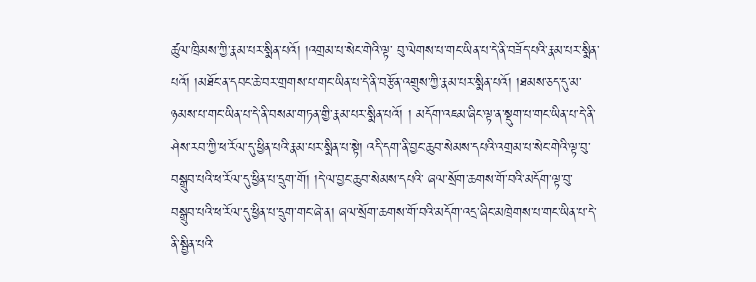ཚུལ་ཁྲིམས་ཀྱི་རྣམ་པར་སྨིན་པའོ། །འགྲམ་པ་སེང་གེའི་ལྟ་ བུ་ལེགས་པ་གང་ཡིན་པ་དེ་ནི་བཟོད་པའི་རྣམ་པར་སྨིན་པའོ། །མཐོང་ན་དབང་ཆེ་བར་གྲགས་པ་གང་ཡིན་པ་དེ་ནི་བརྩོན་འགྲུས་ཀྱི་རྣམ་པར་སྨིན་པའོ། །ཐམས་ཅད་དུ་མ་ཉམས་པ་གང་ཡིན་པ་དེ་ནི་བསམ་གཏན་གྱི་རྣམ་པར་སྨིན་པའོ། ། མདོག་འཇམ་ཞིང་ལྟ་ན་སྡུག་པ་གང་ཡིན་པ་དེ་ནི་ཤེས་རབ་ཀྱི་ཕ་རོལ་དུ་ཕྱིན་པའི་རྣམ་པར་སྨིན་པ་སྟེ། འདི་དག་ནི་བྱང་ཆུབ་སེམས་དཔའི་འགྲམ་པ་སེང་གེའི་ལྟ་བུ་བསྒྲུབ་པའི་ཕ་རོལ་དུ་ཕྱིན་པ་དྲུག་གོ། །དེ་ལ་བྱང་ཆུབ་སེམས་དཔའི་ ཞལ་སྲོག་ཆགས་གོ་བའི་མདོག་ལྟ་བུ་བསྒྲུབ་པའི་ཕ་རོལ་དུ་ཕྱིན་པ་དྲུག་གང་ཞེ་ན། ཞལ་སྲོག་ཆགས་གོ་བའི་མདོག་འདྲ་ཞིང་མཁྲེགས་པ་གང་ཡིན་པ་དེ་ནི་སྦྱིན་པའི་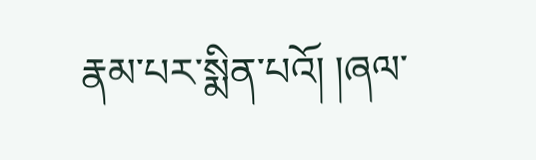རྣམ་པར་སྨིན་པའོ། །ཞལ་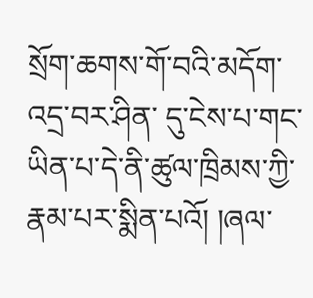སྲོག་ཆགས་གོ་བའི་མདོག་འདྲ་བར་ཤིན་ དུ་ངེས་པ་གང་ཡིན་པ་དེ་ནི་ཚུལ་ཁྲིམས་ཀྱི་རྣམ་པར་སྨིན་པའོ། །ཞལ་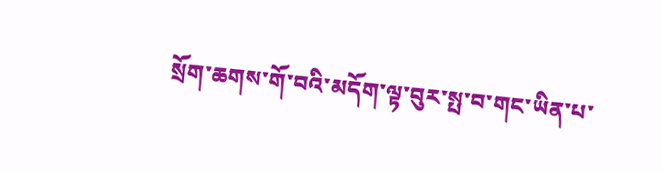སྲོག་ཆགས་གོ་བའི་མདོག་ལྟ་བུར་སྤ་བ་གང་ཡིན་པ་